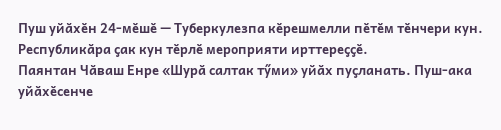Пуш уйӑхӗн 24-мӗшӗ — Туберкулезпа кӗрешмелли пӗтӗм тӗнчери кун. Республикӑра ҫак кун тӗрлӗ мероприяти ирттереҫҫӗ.
Паянтан Чӑваш Енре «Шурӑ салтак тӳми» уйӑх пуҫланать. Пуш-ака уйӑхӗсенче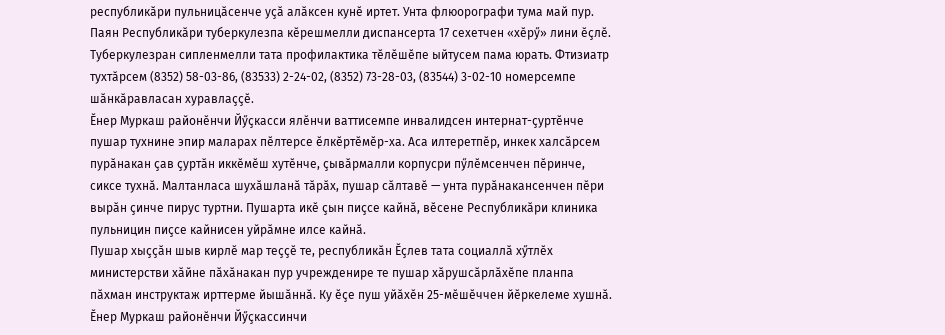республикӑри пульницӑсенче уҫӑ алӑксен кунӗ иртет. Унта флюорографи тума май пур.
Паян Республикӑри туберкулезпа кӗрешмелли диспансерта 17 сехетчен «хӗрӳ» лини ӗҫлӗ. Туберкулезран сипленмелли тата профилактика тӗлӗшӗпе ыйтусем пама юрать. Фтизиатр тухтӑрсем (8352) 58-03-86, (83533) 2-24-02, (8352) 73-28-03, (83544) 3-02-10 номерсемпе шӑнкӑравласан хуравлаҫҫӗ.
Ӗнер Муркаш районӗнчи Йӳҫкасси ялӗнчи ваттисемпе инвалидсен интернат-ҫуртӗнче пушар тухнине эпир маларах пӗлтерсе ӗлкӗртӗмӗр-ха. Аса илтеретпӗр, инкек халсӑрсем пурӑнакан ҫав ҫуртӑн иккӗмӗш хутӗнче, ҫывӑрмалли корпусри пӳлӗмсенчен пӗринче, сиксе тухнӑ. Малтанласа шухӑшланӑ тӑрӑх, пушар сӑлтавӗ — унта пурӑнакансенчен пӗри вырӑн ҫинче пирус туртни. Пушарта икӗ ҫын пиҫсе кайнӑ, вӗсене Республикӑри клиника пульницин пиҫсе кайнисен уйрӑмне илсе кайнӑ.
Пушар хыҫҫӑн шыв кирлӗ мар теҫҫӗ те, республикӑн Ӗҫлев тата социаллӑ хӳтлӗх министерстви хӑйне пӑхӑнакан пур учрежденире те пушар хӑрушсӑрлӑхӗпе планпа пӑхман инструктаж ирттерме йышӑннӑ. Ку ӗҫе пуш уйӑхӗн 25-мӗшӗччен йӗркелеме хушнӑ.
Ӗнер Муркаш районӗнчи Йӳҫкассинчи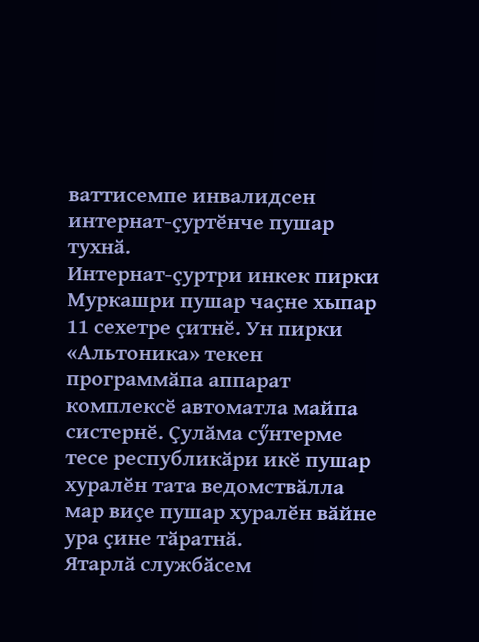ваттисемпе инвалидсен интернат-ҫуртӗнче пушар тухнӑ.
Интернат-ҫуртри инкек пирки Муркашри пушар чаҫне хыпар 11 сехетре ҫитнӗ. Ун пирки «Альтоника» текен программӑпа аппарат комплексӗ автоматла майпа систернӗ. Ҫулӑма сӳнтерме тесе республикӑри икӗ пушар хуралӗн тата ведомствӑлла мар виҫе пушар хуралӗн вӑйне ура ҫине тӑратнӑ.
Ятарлӑ службӑсем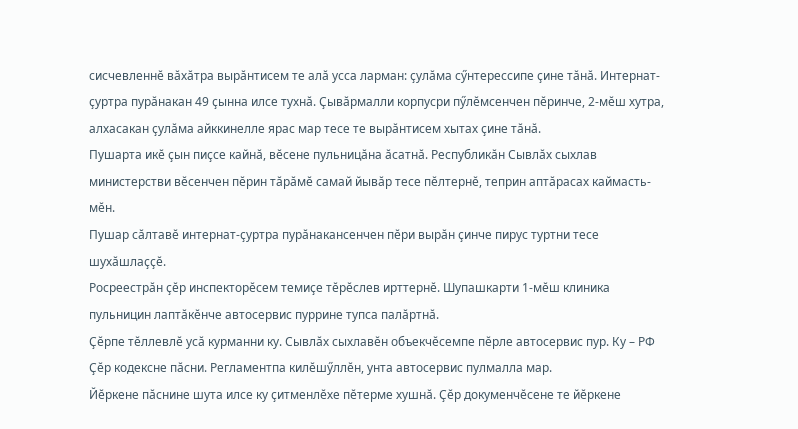сисчевленнӗ вӑхӑтра вырӑнтисем те алӑ усса ларман: ҫулӑма сӳнтерессипе ҫине тӑнӑ. Интернат-ҫуртра пурӑнакан 49 ҫынна илсе тухнӑ. Ҫывӑрмалли корпусри пӳлӗмсенчен пӗринче, 2-мӗш хутра, алхасакан ҫулӑма айккинелле ярас мар тесе те вырӑнтисем хытах ҫине тӑнӑ.
Пушарта икӗ ҫын пиҫсе кайнӑ, вӗсене пульницӑна ӑсатнӑ. Республикӑн Сывлӑх сыхлав министерстви вӗсенчен пӗрин тӑрӑмӗ самай йывӑр тесе пӗлтернӗ, теприн аптӑрасах каймасть-мӗн.
Пушар сӑлтавӗ интернат-ҫуртра пурӑнакансенчен пӗри вырӑн ҫинче пирус туртни тесе шухӑшлаҫҫӗ.
Росреестрӑн ҫӗр инспекторӗсем темиҫе тӗрӗслев ирттернӗ. Шупашкарти 1-мӗш клиника пульницин лаптӑкӗнче автосервис пуррине тупса палӑртнӑ.
Ҫӗрпе тӗллевлӗ усӑ курманни ку. Сывлӑх сыхлавӗн объекчӗсемпе пӗрле автосервис пур. Ку – РФ Ҫӗр кодексне пӑсни. Регламентпа килӗшӳллӗн, унта автосервис пулмалла мар.
Йӗркене пӑснине шута илсе ку ҫитменлӗхе пӗтерме хушнӑ. Ҫӗр докуменчӗсене те йӗркене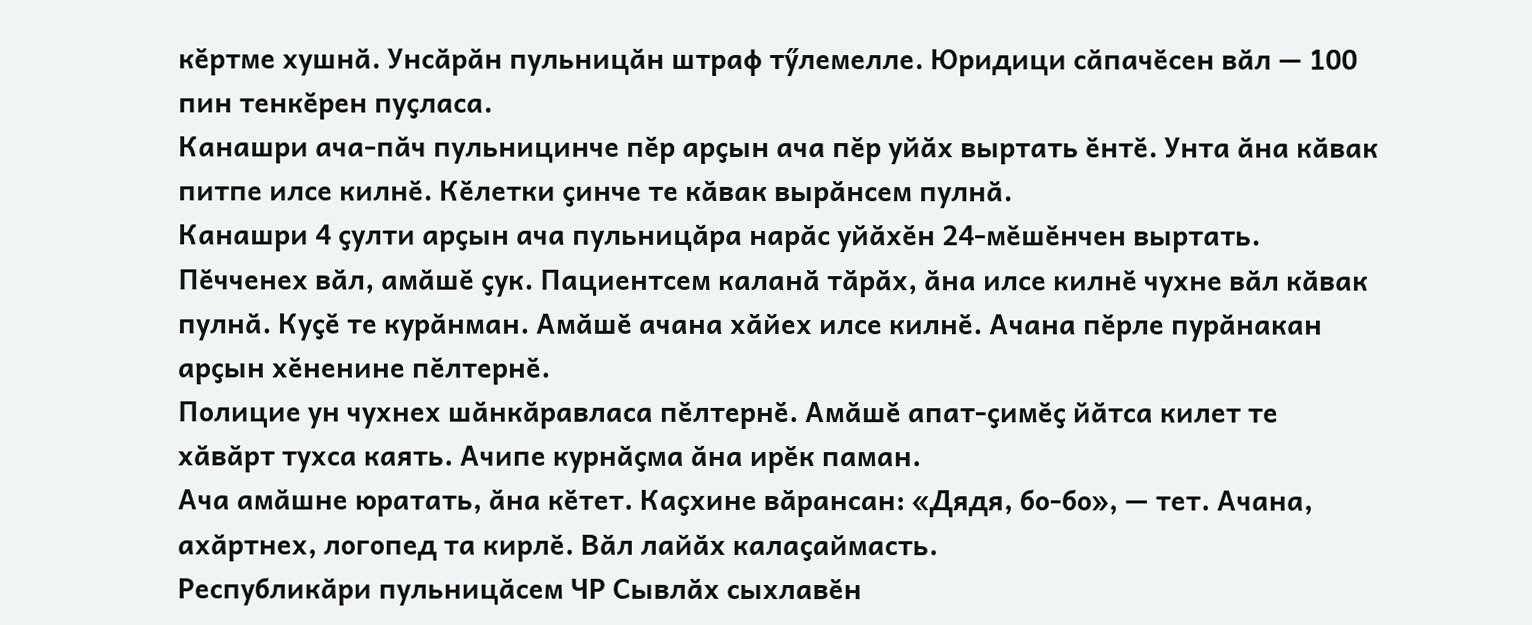кӗртме хушнӑ. Унсӑрӑн пульницӑн штраф тӳлемелле. Юридици сӑпачӗсен вӑл — 100 пин тенкӗрен пуҫласа.
Канашри ача-пӑч пульницинче пӗр арҫын ача пӗр уйӑх выртать ӗнтӗ. Унта ӑна кӑвак питпе илсе килнӗ. Кӗлетки ҫинче те кӑвак вырӑнсем пулнӑ.
Канашри 4 ҫулти арҫын ача пульницӑра нарӑс уйӑхӗн 24-мӗшӗнчен выртать. Пӗчченех вӑл, амӑшӗ ҫук. Пациентсем каланӑ тӑрӑх, ӑна илсе килнӗ чухне вӑл кӑвак пулнӑ. Куҫӗ те курӑнман. Амӑшӗ ачана хӑйех илсе килнӗ. Ачана пӗрле пурӑнакан арҫын хӗненине пӗлтернӗ.
Полицие ун чухнех шӑнкӑравласа пӗлтернӗ. Амӑшӗ апат-ҫимӗҫ йӑтса килет те хӑвӑрт тухса каять. Ачипе курнӑҫма ӑна ирӗк паман.
Ача амӑшне юратать, ӑна кӗтет. Каҫхине вӑрансан: «Дядя, бо-бо», — тет. Ачана, ахӑртнех, логопед та кирлӗ. Вӑл лайӑх калаҫаймасть.
Республикӑри пульницӑсем ЧР Сывлӑх сыхлавӗн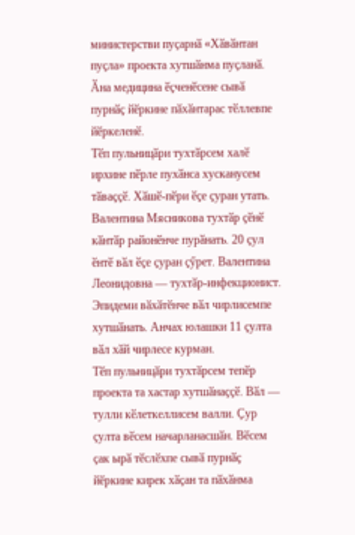министерстви пуҫарнӑ «Хӑвӑнтан пуҫла» проекта хутшӑнма пуҫланӑ. Ӑна медицина ӗҫченӗсене сывӑ пурнӑҫ йӗркине пӑхӑнтарас тӗллевпе йӗркеленӗ.
Тӗп пульницӑри тухтӑрсем халӗ ирхине пӗрле пухӑнса хусканусем тӑваҫҫӗ. Хӑшӗ-пӗри ӗҫе ҫуран утать. Валентина Мясникова тухтӑр ҫӗнӗ кӑнтӑр районӗнче пурӑнать. 20 ҫул ӗнтӗ вӑл ӗҫе ҫуран ҫӳрет. Валентина Леонидовна — тухтӑр-инфекционист. Эпидеми вӑхӑтӗнче вӑл чирлисемпе хутшӑнать. Анчах юлашки 11 ҫулта вӑл хӑй чирлесе курман.
Тӗп пульницӑри тухтӑрсем тепӗр проекта та хастар хутшӑнаҫҫӗ. Вӑл — тулли кӗлеткеллисем валли. Ҫур ҫулта вӗсем начарланасшӑн. Вӗсем ҫак ырӑ тӗслӗхпе сывӑ пурнӑҫ йӗркине кирек хӑҫан та пӑхӑнма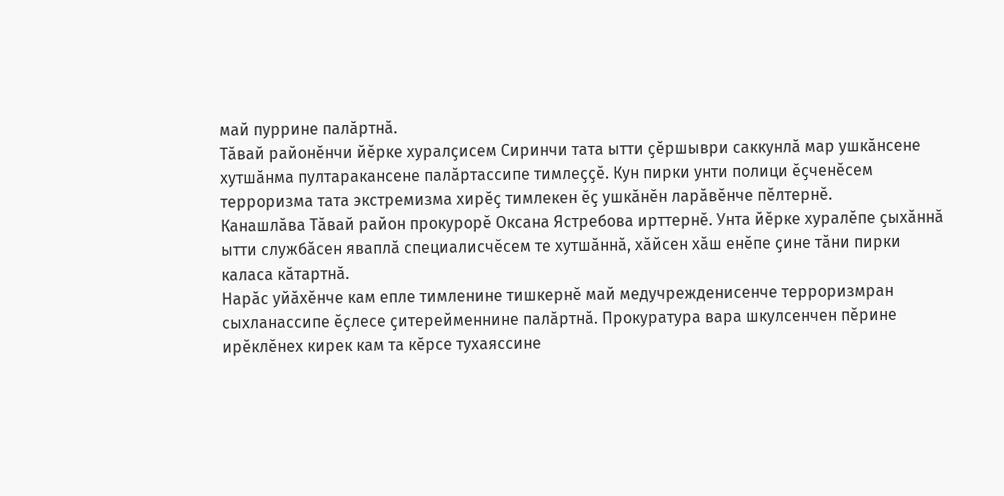май пуррине палӑртнӑ.
Тӑвай районӗнчи йӗрке хуралҫисем Сиринчи тата ытти ҫӗршыври саккунлӑ мар ушкӑнсене хутшӑнма пултаракансене палӑртассипе тимлеҫҫӗ. Кун пирки унти полици ӗҫченӗсем терроризма тата экстремизма хирӗҫ тимлекен ӗҫ ушкӑнӗн ларӑвӗнче пӗлтернӗ.
Канашлӑва Тӑвай район прокурорӗ Оксана Ястребова ирттернӗ. Унта йӗрке хуралӗпе ҫыхӑннӑ ытти службӑсен яваплӑ специалисчӗсем те хутшӑннӑ, хӑйсен хӑш енӗпе ҫине тӑни пирки каласа кӑтартнӑ.
Нарӑс уйӑхӗнче кам епле тимленине тишкернӗ май медучрежденисенче терроризмран сыхланассипе ӗҫлесе ҫитерейменнине палӑртнӑ. Прокуратура вара шкулсенчен пӗрине ирӗклӗнех кирек кам та кӗрсе тухаяссине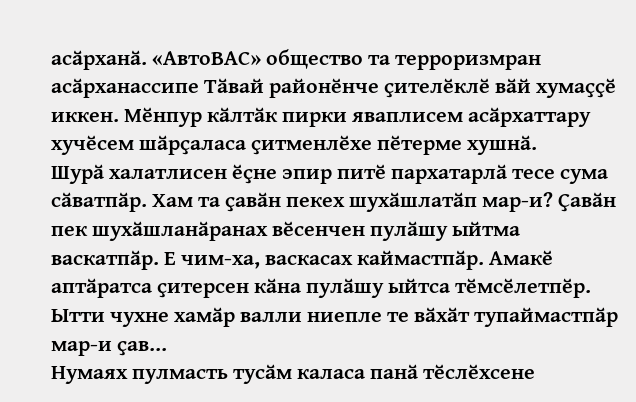асӑрханӑ. «АвтоВАС» общество та терроризмран асӑрханассипе Тӑвай районӗнче ҫителӗклӗ вӑй хумаҫҫӗ иккен. Мӗнпур кӑлтӑк пирки яваплисем асӑрхаттару хучӗсем шӑрҫаласа ҫитменлӗхе пӗтерме хушнӑ.
Шурӑ халатлисен ӗҫне эпир питӗ пархатарлӑ тесе сума сӑватпӑр. Хам та ҫавӑн пекех шухӑшлатӑп мар-и? Ҫавӑн пек шухӑшланӑранах вӗсенчен пулӑшу ыйтма васкатпӑр. Е чим-ха, васкасах каймастпӑр. Амакӗ аптӑратса ҫитерсен кӑна пулӑшу ыйтса тӗмсӗлетпӗр. Ытти чухне хамӑр валли ниепле те вӑхӑт тупаймастпӑр мар-и ҫав...
Нумаях пулмасть тусӑм каласа панӑ тӗслӗхсене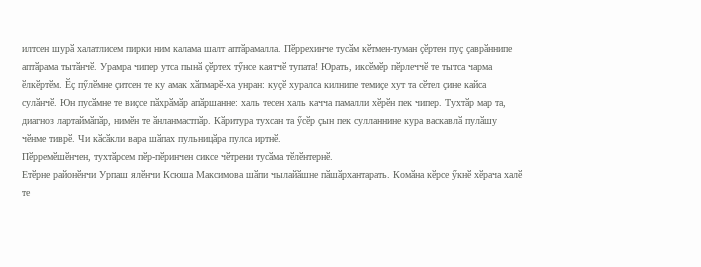илтсен шурӑ халатлисем пирки ним калама шалт аптӑрамалла. Пӗррехинче тусӑм кӗтмен-туман ҫӗртен пуҫ ҫаврӑннипе аптӑрама тытӑнчӗ. Урамра чипер утса пынӑ ҫӗртех тӳнсе каятчӗ тупата! Юрать, иксӗмӗр пӗрлеччӗ те тытса чарма ӗлкӗртӗм. Ӗҫ пӳлӗмне ҫитсен те ку амак хӑпмарӗ-ха унран: куҫӗ хуралса килнипе темиҫе хут та сӗтел ҫине кайса сулӑнчӗ. Юн пусӑмне те виҫсе пӑхрӑмӑр апӑршанне: халь тесен халь качча памалли хӗрӗн пек чипер. Тухтӑр мар та, диагноз лартаймӑпӑр, нимӗн те ӑнланмастпӑр. Кӑритура тухсан та ӳсӗр ҫын пек сулланнине кура васкавлӑ пулӑшу чӗнме тиврӗ. Чи кӑсӑкли вара шӑпах пульницӑра пулса иртнӗ.
Пӗрремӗшӗнчен, тухтӑрсем пӗр-пӗринчен сиксе чӗтрени тусӑма тӗлӗнтернӗ.
Етӗрне районӗнчи Урпаш ялӗнчи Ксюша Максимова шӑпи чылайӑшне пӑшӑрхантарать. Комӑна кӗрсе ӳкнӗ хӗрача халӗ те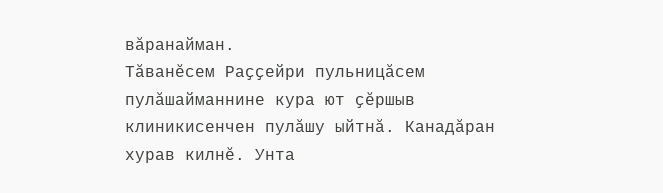вӑранайман.
Тӑванӗсем Раҫҫейри пульницӑсем пулӑшайманнине кура ют ҫӗршыв клиникисенчен пулӑшу ыйтнӑ. Канадӑран хурав килнӗ. Унта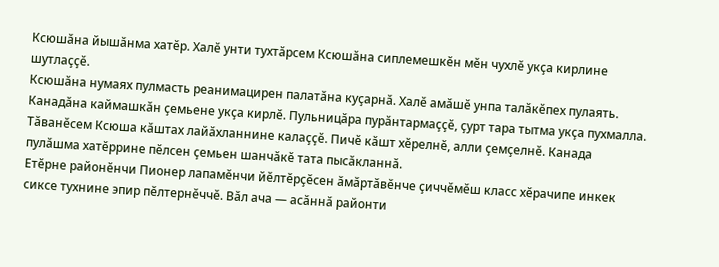Ксюшӑна йышӑнма хатӗр. Халӗ унти тухтӑрсем Ксюшӑна сиплемешкӗн мӗн чухлӗ укҫа кирлине шутлаҫҫӗ.
Ксюшӑна нумаях пулмасть реанимацирен палатӑна куҫарнӑ. Халӗ амӑшӗ унпа талӑкӗпех пулаять. Канадӑна каймашкӑн ҫемьене укҫа кирлӗ. Пульницӑра пурӑнтармаҫҫӗ, ҫурт тара тытма укҫа пухмалла.
Тӑванӗсем Ксюша кӑштах лайӑхланнине калаҫҫӗ. Пичӗ кӑшт хӗрелнӗ, алли ҫемҫелнӗ. Канада пулӑшма хатӗррине пӗлсен ҫемьен шанчӑкӗ тата пысӑкланнӑ.
Етӗрне районӗнчи Пионер лапамӗнчи йӗлтӗрҫӗсен ӑмӑртӑвӗнче ҫиччӗмӗш класс хӗрачипе инкек сиксе тухнине эпир пӗлтернӗччӗ. Вӑл ача — асӑннӑ районти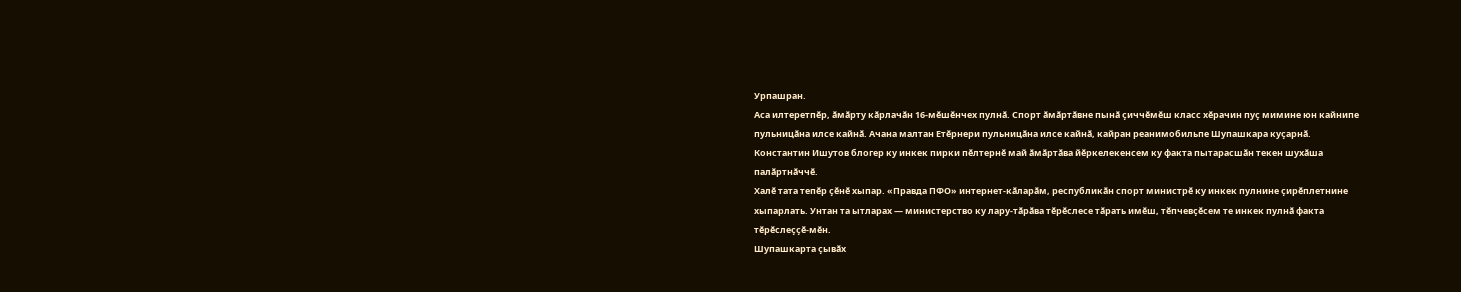Урпашран.
Аса илтеретпӗр, ӑмӑрту кӑрлачӑн 16-мӗшӗнчех пулнӑ. Спорт ӑмӑртӑвне пынӑ ҫиччӗмӗш класс хӗрачин пуҫ мимине юн кайнипе пульницӑна илсе кайнӑ. Ачана малтан Етӗрнери пульницӑна илсе кайнӑ, кайран реанимобильпе Шупашкара куҫарнӑ. Константин Ишутов блогер ку инкек пирки пӗлтернӗ май ӑмӑртӑва йӗркелекенсем ку факта пытарасшӑн текен шухӑша палӑртнӑччӗ.
Халӗ тата тепӗр ҫӗнӗ хыпар. «Правда ПФО» интернет-кӑларӑм, республикӑн спорт министрӗ ку инкек пулнине ҫирӗплетнине хыпарлать. Унтан та ытларах — министерство ку лару-тӑрӑва тӗрӗслесе тӑрать имӗш, тӗпчевҫӗсем те инкек пулнӑ факта тӗрӗслеҫҫӗ-мӗн.
Шупашкарта ҫывӑх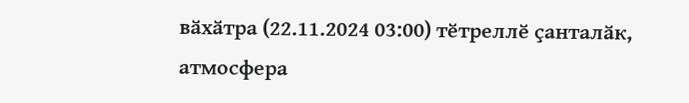вӑхӑтра (22.11.2024 03:00) тӗтреллӗ ҫанталӑк, атмосфера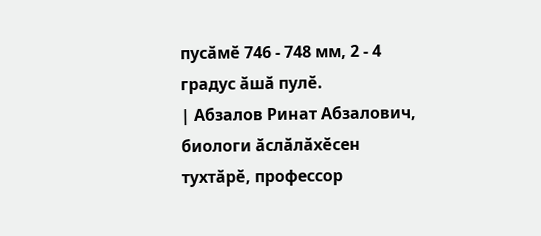пусӑмӗ 746 - 748 мм, 2 - 4 градус ӑшӑ пулӗ.
| Абзалов Ринат Абзалович, биологи ӑслӑлӑхӗсен тухтӑрӗ, профессор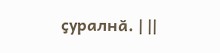ҫуралнӑ. | ||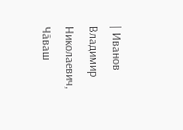| Иванов Владимир Николаевич, Чӑваш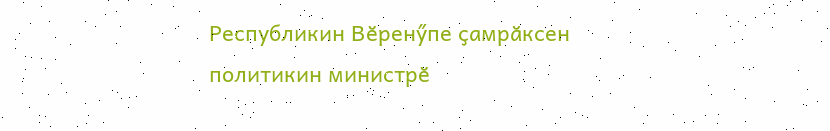Республикин Вӗренӳпе ҫамрӑксен политикин министрӗ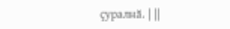ҫуралнӑ. | ||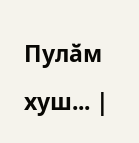Пулӑм хуш... |